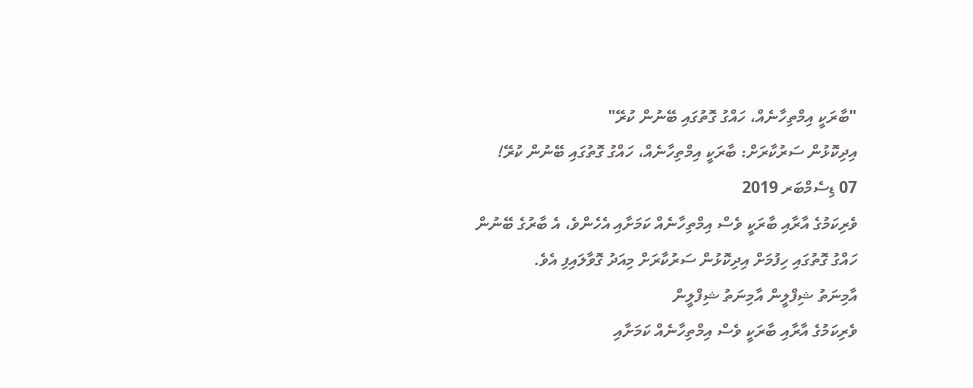"ބާރަކީ އިމްތިހާނެއް، ހައްގު ގޮތުގައި ބޭނުން ކުރޭ"
އިދިކޮޅުން ސަރުކާރަށް: ބާރަކީ އިމްތިހާނެއް، ހައްގު ގޮތުގައި ބޭނުން ކުރޭ!
07 ޑިސެމްބަރ 2019
ވެރިކަމުގެ އާރާއި ބާރަކީ ވެސް އިމްތިހާނެއް ކަމަށާއި އެހެންވެ، އެ ބާރުގެ ބޭނުން ހައްގު ގޮތުގައި ހިފުމަށް އިދިކޮޅުން ސަރުކާރަށް މިއަދު ގޮވާލައިފި އެވެ.
އާމިނަތު ޝިފްލީން އާމިނަތު ޝިފްލީން
ވެރިކަމުގެ އާރާއި ބާރަކީ ވެސް އިމްތިހާނެއް ކަމަށާއި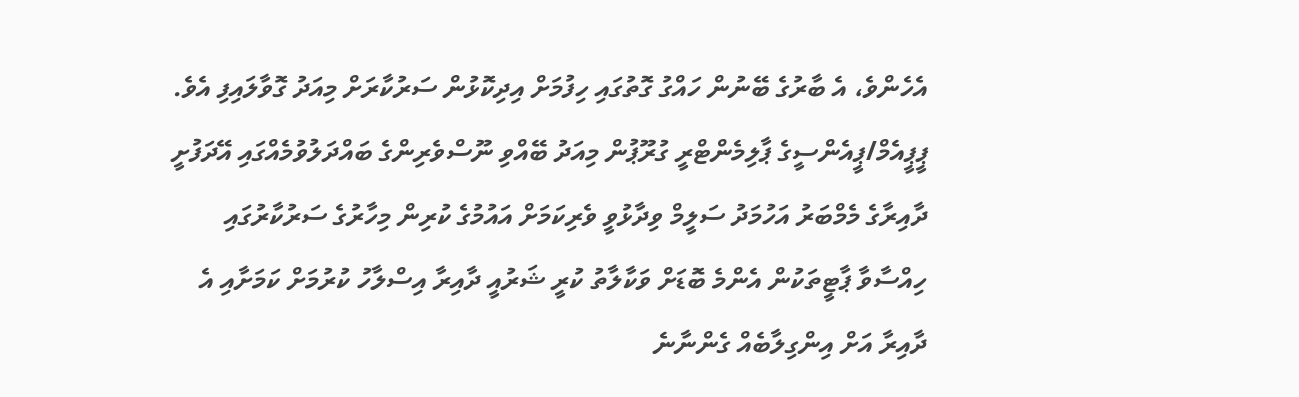އެހެންވެ، އެ ބާރުގެ ބޭނުން ހައްގު ގޮތުގައި ހިފުމަށް އިދިކޮޅުން ސަރުކާރަށް މިއަދު ގޮވާލައިފި އެވެ.
ޕީޕީއެމް/ޕީއެންސީގެ ޕާލިމެންޓްރީ ގުރޫޕުން މިއަދު ބޭއްވި ނޫސްވެރިންގެ ބައްދަލުވުމެއްގައި އޭދަފުށީ ދާއިރާގެ މެމްބަރު އަހުމަދު ސަލީމް ވިދާޅުވީ ވެރިކަމަށް އައުމުގެ ކުރިން މިހާރުގެ ސަރުކާރުގައި ހިއްސާވާ ޕާޓީތަކުން އެންމެ ބޮޑަށް ވަކާލާތު ކުރީ ޝަރުއީ ދާއިރާ އިސްލާހު ކުރުމަށް ކަމަށާއި އެ ދާއިރާ އަށް އިންގިލާބެއް ގެންނާނެ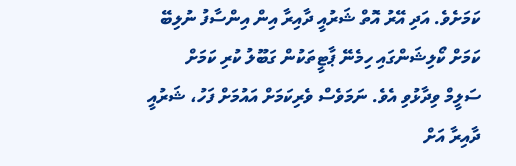ކަމަށެވެ. އަދި އޭރު އޮތް ޝަރުއީ ދާއިރާ އިން އިންސާފު ނުލިބޭ ކަމަށް ކޯލިޝަންގައި ހިމެނޭ ޕާޓީތަކުން ގަބޫލު ކުރި ކަމަށް ސަލީމް ވިދާޅުވި އެވެ. ނަމަވެސް ވެރިކަމަށް އައުމަށް ފަހު، ޝަރުއީ ދާއިރާ އަށް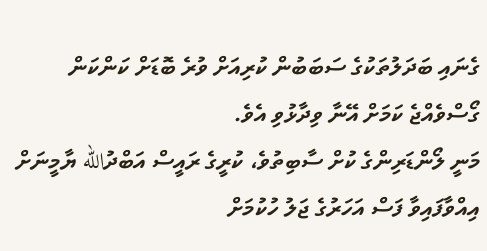ގެނައި ބަދަލުތަކުގެ ސަބަބުން ކުރިއަށް ވުރެ ބޮޑަށް ކަންކަން ގޯސްވެއްޖެ ކަމަށް އޭނާ ވިދާޅުވި އެވެ.
މަނީ ލޯންޑަރިންގެ ކުށް ސާބިތުވެ، ކުރީގެ ރައީސް އަބްދުالله ޔާމީނަށް އިއްވާފައިވާ ފަސް އަހަރުގެ ޖަލު ހުކުމަށް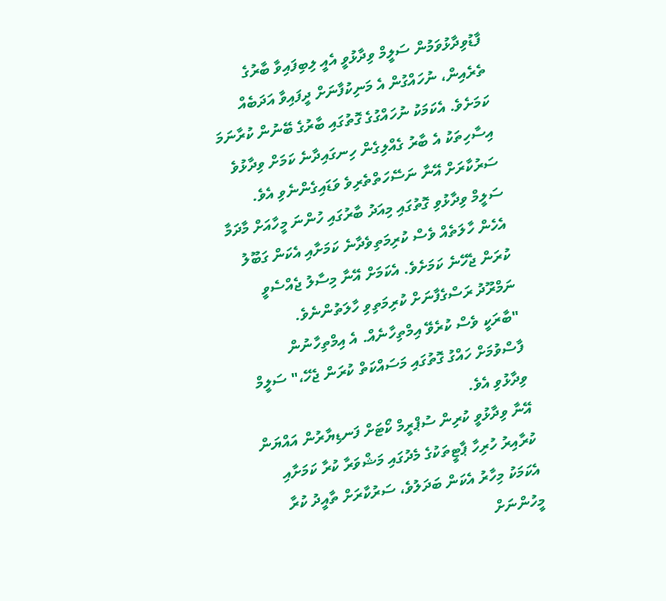ފާޑުވިދާޅުވަމުން ސަލީމް ވިދާޅުވީ އެއީ ލިބިފައިވާ ބާރުގެ ތެރެއިން، ނުހައްގުން އެ މަނިކުފާނަށް ދީފައިވާ އަދަބެއް ކަމަށެވެ. އެކަމަކު ނުހައްގުގެ ގޮތުގައި ބާރުގެ ބޭނުން ކުރާނަމަ އިސާހިތަކު އެ ބާރު ގެއްލިގެން ހިނގައިދާނެ ކަމަށް ވިދާޅުވެ ސަރުކާރަށް އޭނާ ނަސޭހަތްތެރިވެ ވަޑައިގެންނެވި އެވެ. ސަލީމް ވިދާޅުވި ގޮތުގައި މިއަދު ބާރުގައި ހުންނަ މީހާއަށް މާދަމާ އެހެން ހާލަތެއް ވެސް ކުރިމަތިވެދާނެ ކަމަށާއި އެކަން ގަބޫލު ކުރަން ޖެހޭނެ ކަމަށެވެ. އެކަމަށް އޭނާ މިސާލު ޖެއްސެވީ ނަމްރޫދު ރަސްގެފާނަށް ކުރިމަތިވި ހާލަތުންނެވެ.
"ބާރަކީ ވެސް ކުރެވޭ އިމްތިހާނެއް. އެ އިމްތިހާނުން ފާސްވުމަށް ހައްގު ގޮތުގައި މަސައްކަތް ކުރަން ޖެހޭ،" ސަލީމް ވިދާޅުވި އެވެ.
އޭނާ ވިދާޅުވީ ކުރިން ސުޕްރީމް ކޯޓަށް ފަނޑިޔާރުން އައްޔަން ކުރާއިރު ހުރިހާ ޕާޓީތަކުގެ މެދުގައި މަޝްވަރާ ކުރާ ކަމަށާއި އެކަމަކު މިހާރު އެކަން ބަދަލުވެ، ސަރުކާރަށް ތާއީދު ކުރާ މީހުންނަށް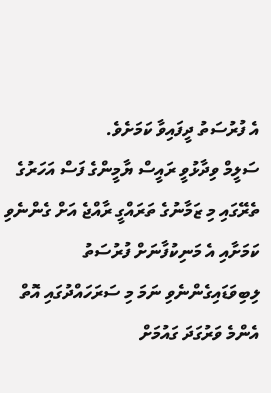އެ ފުރުސަތު ދީފައިވާ ކަމަށެވެ.
ސަލީމް ވިދާޅުވީ ރައީސް ޔާމީންގެ ފަސް އަހަރުގެ ތެރޭގައި މި ޒަމާނުގެ ތަރައްގީ ރާއްޖެ އަށް ގެންނެވި ކަމަށާއި އެ މަނިކުފާނަށް ފުރުސަތު ލިބިވަޑައިގެންނެވި ނަމަ މި ސަރަހައްދުގައި އޮތް އެންމެ ވަރުގަދަ ގައުމަށް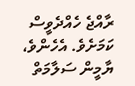ރާއްޖެ ހެއްދެވީސް ކަމަށެވެ. އެހެންވެ، ޔާމީން ސަލާމަތް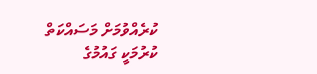ކުރެއްވުމަށް މަސައްކަތް ކުރުމަކީ ގައުމުގެ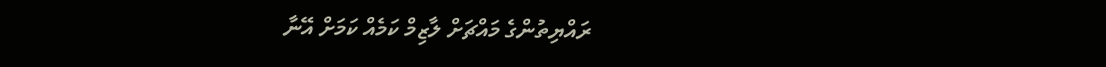ރައްޔިތުންގެ މައްޗަށް ލާޒިމް ކަމެއް ކަމަށް އޭނާ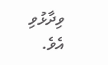ވިދާޅުވި އެވެ.